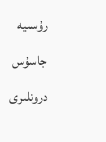رۇسىيە جاسۇس درونلىرى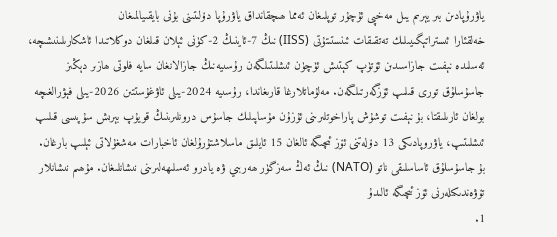ياۋرۇپادىن بىر يېرىم يىل مەخپى ئۇچۇر توپلىغان ئەمما ھىچقانداق ياۋرۇپا دۆلىتىنى بۇنى بايقىيالمىغان
خەلقئارا ئىستراتېگىيىلىك تەتقىقات ئىنستىتۇتى (IISS) نىڭ 7-ئاينىڭ 2-كۈنى ئېلان قىلغان دوكلاتىدا ئاشكارىلىنىشىچە، ئەسلىدە نېفىت جازاسىدىن ئۆتۈپ كېتىش ئۈچۈن ئىشلىتىلگەن رۇسىيەنىڭ جازالانغان سايە فلوتى ھازىر دېڭىز جاسۇسلۇق تورى قىلىپ ئۆزگەرتىلگەن. مەلۇماتلارغا قارىغاندا، رۇسىيە 2024-يىلى ئاۋغۇستتىن 2026-يىلى فېۋرالغىچە بولغان ئارىلىقتا، بۇ نېفىت توشۇش پاراخوتلىرىنى ئۇزۇن مۇساپىلىك جاسۇس درونلىرىنىڭ قويۇپ بېرىش سۇپىسى قىلىپ ئىشلىتىپ، ياۋروپادىكى 13 دۆلەتنى ئۆز ئىچىگە ئالغان 15 ئايلىق ماسلاشتۇرۇلغان ئاخبارات مەشغۇلاتى ئېلىپ بارغان.
بۇ جاسۇسلۇق ئاساسلىقى ناتو (NATO) نىڭ ئەڭ سەزگۈر ھەربىي ۋە يادرو ئەسلىھەلىرىنى نىشانلىغان. مۇھىم نىشانلار تۆۋەندىكىلەرنى ئۆز ئىچىگە ئالىدۇ
1.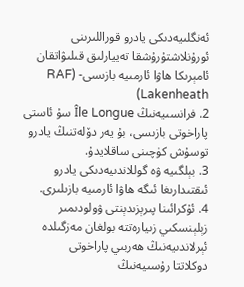ئەنگلىيەدىكى يادرو قوراللىرىنى ئورۇنلاشتۇرۇشقا تەييارلىق قىلىۋاتقان ئامېرىكا ھاۋا ئارمىيە بازىسى- (RAF Lakenheath)
2. فرانسىيەنىڭ Île Longue سۇ ئاستى پاراخوتى بازىسى، بۇ يەر دۆلەتنىڭ يادرو توسۇش كۈچىنى ساقلايدۇ.
3. بېلگىيە ۋە گوللاندىيەدىكى يادرو ئىقتىدارىغا ئىگە ھاۋا ئارمىيە بازىلىرى.
4. ئۇكرائىنا پىرېزىدېنتى ۋولودىمىر زېلېنسكىي زىيارەتتە بولغان مەزگىلدە ئېرلاندىيەنىڭ ھەربىي پاراخوتى
دوكلاتتا رۇسىيەنىڭ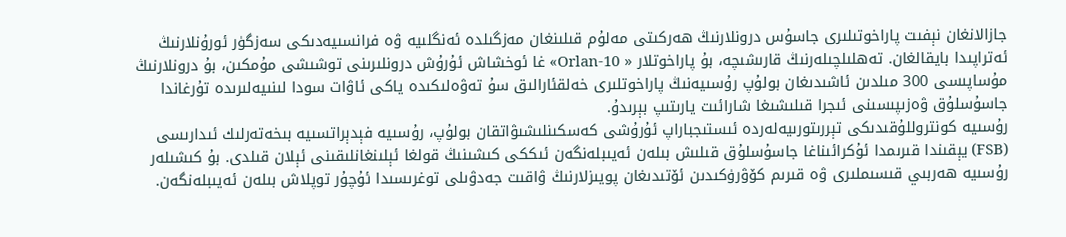جازالانغان نېفىت پاراخوتىلىرى جاسۇس درونلارنىڭ ھەركىتى مەلۇم قىلىنغان مەزگىلدە ئەنگلىيە ۋە فرانسىيەدىكى سەزگۈر ئورۇنلارنىڭ ئەتراپىدا بايقالغان. تەھلىلچىلەرنىڭ قارىشىچە، بۇ پاراخوتلار « Orlan-10» غا ئوخشاش ئۇرۇش درونلىرىنى توشىشى مۇمكىن، بۇ درونلارنىڭ مۇساپىسى 300 مىلدىن ئاشىدىغان بولۇپ رۇسىيەنىڭ پاراخوتلىرى خەلقئارالىق سۇ تەۋەلىكىدە ياكى ئاۋات سودا لىنىيەلىرىدە تۇرغاندا جاسۇسلۇق ۋەزىپىسىنى ئىجرا قىلىشىغا شارائىت يارىتىپ بېرىدۇ.
رۇسىيە كونتروللۇقىدىكى تېررىتورىيەلەردە ئىستىجباراپ ئۇرۇشى كەسكىنلىشىۋاتقان بولۇپ، رۇسىيە فېدېراتسىيە بىخەتەرلىك ئىدارىسى (FSB) يېقىندا قىرىمدا ئۇكرائىناغا جاسۇسلۇق قىلىش بىلەن ئەيىبلەنگەن ئىككى كىشىنىڭ قولغا ئېلىنغانلىقىنى ئېلان قىلدى. بۇ كىشىلەر رۇسىيە ھەربىي قىسىملىرى ۋە قىرىم كۆۋرۈكىدىن ئۆتىدىغان پويىزلارنىڭ ۋاقىت جەدۋىلى توغرىسىدا ئۇچۇر توپلاش بىلەن ئەيىبلەنگەن.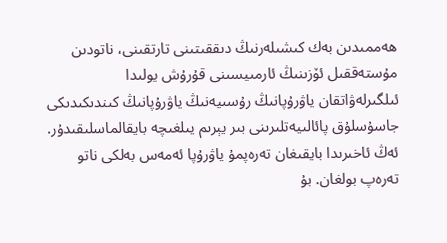ھەممىدىن بەك كىشىلەرنىڭ دىققىتىنى تارتقىنى، ناتودىن مۇستەققىل ئۆزىنىڭ ئارمىيسىنى قۇرۇش يولىدا ئىلگىرلەۋاتقان ياۋرۇپانىڭ رۇسىيەنىڭ ياۋرۇپانىڭ كىندىكىدىكى جاسۇسلۇق پائالىيەتلىرىنى بىر يېرىم يىلغىچە بايقالماسلىقىدۇر. ئەڭ ئاخىرىدا بايقىغان تەرەپمۇ ياۋرۇپا ئەمەس بەلكى ناتو تەرەپ بولغان. بۇ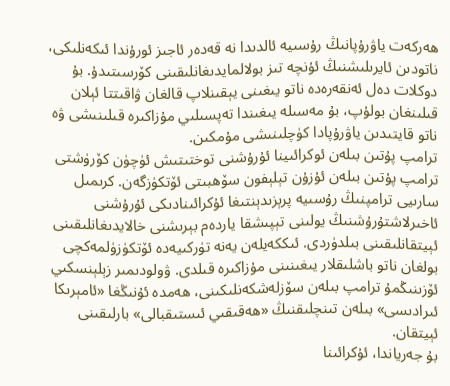ھەركەت ياۋرۇپانىڭ رۇسىيە ئالدىدا نە قەدەر ئاجىز ئورۇندا ئىكەنلىكى، ناتودىن ئايرىلىشنىڭ ئۇنچە تىز بولالمايدىغانلىقىنى كۆرسىتىدۇ. بۇ دوكلات دەل ئەنقەرەدە ناتو يىغىنى يېقىنلاپ قالغان ۋاقىتتا ئېلان قىلىنغان بولۇپ، بۇ مەسىلە يىغىندا تەپسىلىي مۇزاكىرە قىلىنىشى ۋە ناتو قايتىدىن ياۋرۇپادا كۈچلىنىشى مۇمكىن.
ترامپ پۇتىن بىلەن ئوكرائىينا ئۇرۇشنى توختىتىش ئۈچۈن كۆرۈشتى
ترامپ پۇتىن بىلەن ئۇزۇن تېلېفون سۆھبىتى ئۆتكۈزگەن. كرىمىل سارىيى ترامپنىڭ رۇسىيە پرېزىدېنتىغا ئۇكرائىنادىكى ئۇرۇشنى ئاخىرلاشتۇرۇشنىڭ يولىنى تېپىشقا ياردەم بېرىشنى خالايدىغانلىقىنى ئېيتقانلىقىنى بىلدۈردى. ئىككەيلەن يەنە تۈركىيەدە ئۆتكۈزۈلمەكچى بولغان ناتو باشلىقلار يىغىنىنى مۇزاكىرە قىلدى. ۋولودىمىر زېلېنسكىي ئۆزىنىڭمۇ ترامپ بىلەن سۆزلەشكەنلىكىنى، ھەمدە ئۇنىڭغا «ئامېرىكا ئىرادىسى» بىلەن تىنچلىقنىڭ «ھەقىقىي ئىستىقبالى» بارلىقىنى ئېيتقان.
بۇ جەرياندا، ئۇكرائىنا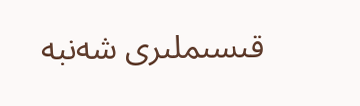قىسىملىرى شەنبە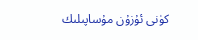كۈنى ئۇزۇن مۇساپىلىك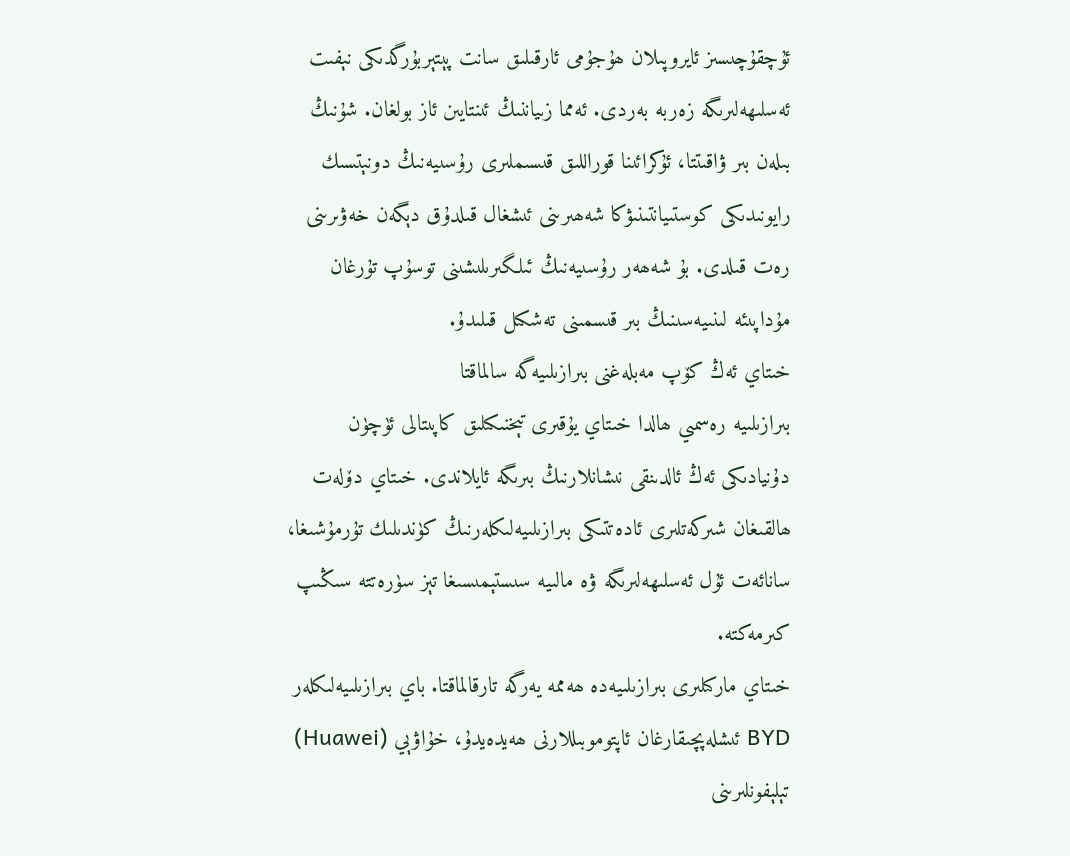ئۇچقۇچىسىز ئايروپىلان ھۇجۇمى ئارقىلىق سانت پېتېربۇرگدىكى نېفىت ئەسلىھەلىرىگە زەربە بەردى. ئەمما زىياننىڭ ئىنتايىن ئاز بولغان. شۇنىڭ بىلەن بىر ۋاقىتتا، ئۇكرائىنا قوراللىق قىسىملىرى رۇسىيەنىڭ دونېتسىك رايونىدىكى كوستىيانتىنىۋكا شەھىرىنى ئىشغال قىلدۇق دېگەن خەۋىرىنى رەت قىلدى. بۇ شەھەر رۇسىيەنىڭ ئىلگىرىلىشىنى توسۇپ تۇرغان مۇداپىئە لىنىيەسىنىڭ بىر قىسمىنى تەشكىل قىلىدۇ.
خىتاي ئەڭ كۆپ مەبلەغنى بىرازىلىيەگە سالماقتا
بىرازىلىيە رەسمىي ھالدا خىتاي يۇقىرى تېخنىكىلىق كاپىتالى ئۈچۈن دۇنيادىكى ئەڭ ئالدىنقى نىشانلارنىڭ بىرىگە ئايلاندى. خىتاي دۆلەت ھالقىغان شىركەتلىرى ئادەتتىكى بىرازىلىيەلىكلەرنىڭ كۈندىلىك تۇرمۇشىغا، سانائەت ئۇل ئەسلىھەلىرىگە ۋە مالىيە سىستېمىسىغا تېز سۈرەتتە سىڭىپ كىرمەكتە.
خىتاي ماركىلىرى بىرازىلىيەدە ھەممە يەرگە تارقالماقتا. باي بىرازىلىيەلىكلەر BYD ئىشلەپچىقارغان ئاپتوموبىللارنى ھەيدەيدۇ، خۇاۋېي (Huawei) تېلېفونلىرىنى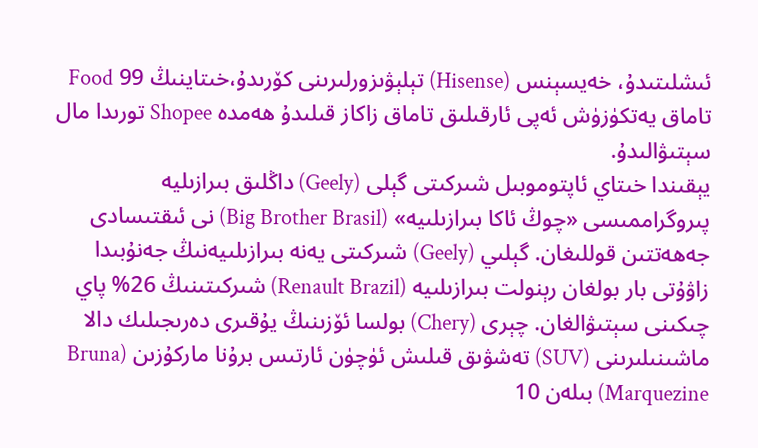ئىشلىتىدۇ، خەيسېنس (Hisense) تېلېۋىزورلىرىنى كۆرىدۇ،خىتاينىڭ 99 Food تاماق يەتكۈزۈش ئەپى ئارقىلىق تاماق زاكاز قىلىدۇ ھەمدە Shopee تورىدا مال سېتىۋالىدۇ.
يېقىندا خىتاي ئاپتوموبىل شىركىتى گېلى (Geely) داڭلىق بىرازىليە پىروگراممىسى «چوڭ ئاكا بىرازىلىيە» (Big Brother Brasil) نى ئىقتىسادى جەھەتتىن قوللىغان. گېلىي (Geely) شىركىتى يەنە بىرازىلىيەنىڭ جەنۇبىدا زاۋۇتى بار بولغان رېنولت بىرازىلىيە (Renault Brazil) شىركىتىنىڭ 26% پاي چىكىنى سېتىۋالغان. چېرى (Chery) بولسا ئۆزىنىڭ يۇقىرى دەرىجىلىك دالا ماشىنىلىرىنى (SUV) تەشۋىق قىلىش ئۈچۈن ئارتىس برۇنا ماركۇزىن (Bruna Marquezine) بىلەن 10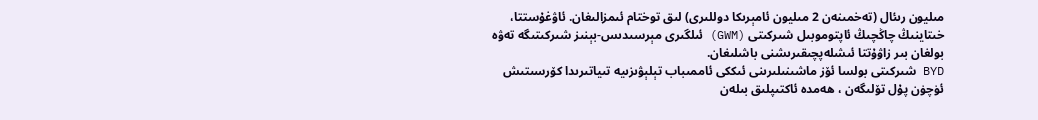مىليون رىئال (تەخمىنەن 2 مىليون ئامېرىكا دوللىرى) لىق توختام ئىمزالىغان. ئاۋغۇستتا، خىتاينىڭ چاڭچىڭ ئاپتوموبىل شىركىتى (GWM) ئىلگىرى مېرسىدىس-بېنىز شىركىتىگە تەۋە بولغان بىر زاۋۇتتا ئىشلەپچىقىرىشنى باشلىغان.
BYD شىركىتى بولسا ئۆز ماشىنىلىرىنى ئىككى ئاممىباب تېلېۋىزىيە تىياتىرىدا كۆرسىتىش ئۈچۈن پۇل تۆلىگەن ، ھەمدە ئاكتىپلىق بىلەن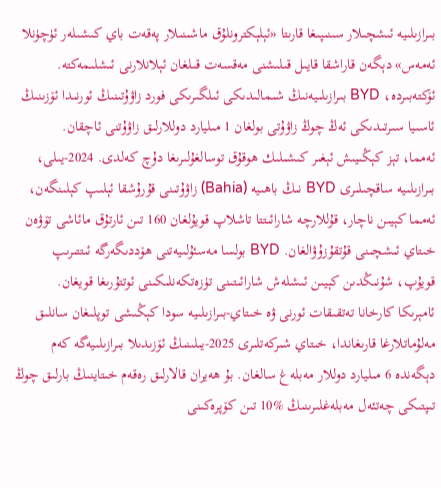بىرازىلىيە ئىشچىلار سىنىپىغا قارىتا «ئېلېكترونلۇق ماشىنىلار پەقەت باي كىشىلەر ئۈچۈنلا ئەمەس» دېگەن قاراشقا قايىل قىلىشنى مەقسەت قىلغان ئېلانلارنى ئىشلىمەكتە. ئۆكتەبىردە، BYD بىرازىلىيەنىڭ شىمالىدىكى ئىلگىرىكى فورد زاۋۇتىنىڭ ئورنىدا ئۆزىنىڭ ئاسىيا سىرتىدىكى ئەڭ چوڭ زاۋۇتى بولغان 1 مىليارد دوللارلىق زاۋۇتنى ئاچقان.
ئەمما، تېز كېڭىيىش ئېغىر كىشىلىك ھوقۇق توسالغۇلىرىغا دۇچ كەلدى. 2024-يىلى، بىرازىلىيە ساقچىلىرى BYD نىڭ باھىيە (Bahia) زاۋۇتىنى قۇرۇشقا ئېلىپ كېلىنگەن، ئەمما كېيىن ناچار، قۇللارچە شارائىتتا تاشلاپ قويۇلغان 160 تىن ئارتۇق مائاشى تۆۋەن خىتاي ئىشچىنى قۇتقۇزۇۋالغان. BYD بولسا مەسئۇلىيەتنى ھۆددىگەرگە ئىتتىرىپ قويۇپ، شۇنىڭدىن كېيىن ئىشلەش شارائىتىنى تۈزەتكەنلىكىنى ئوتتۇرىغا قويغان.
ئامېرىكا كارخانا تەتقىقات ئورنى ۋە خىتاي-بىرازىلىيە سودا كېڭىشى توپلىغان سانلىق مەلۇماتلارغا قارىغاندا، خىتاي شىركەتلىرى 2025-يىلىنىڭ ئۆزىدىلا بىرازىلىيەگە كەم دېگەندە 6 مىليارد دوللار مەبلەغ سالغان. بۇ ھەيران قالارلىق رەقەم خىتاينىڭ بارلىق چوڭ تىپتىكى چەتئەل مەبلەغلىرىنىڭ %10 تىن كۆپرەكىنى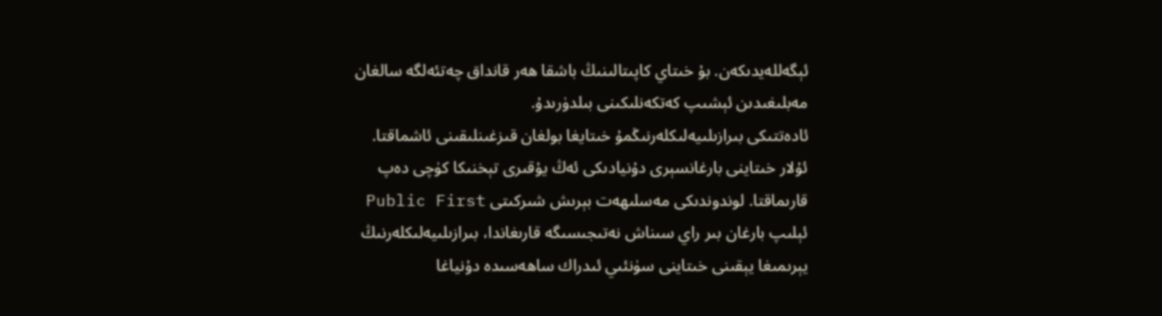ئېگەللەيدىكەن. بۇ خىتاي كاپىتالىنىڭ باشقا ھەر قانداق چەتئەلگە سالغان مەبلىغىدىن ئېشىپ كەتكەنلىكىنى بىلدۈرىدۇ.
ئادەتتىكى بىرازىلىيەلىكلەرنىڭمۇ خىتايغا بولغان قىزغىنلىقىنى ئاشماقتا. ئۇلار خىتاينى بارغانسېرى دۇنيادىكى ئەڭ يۇقىرى تېخنىكا كۈچى دەپ قارىماقتا. لوندوندىكى مەسلىھەت بېرىش شىركىتى Public First ئېلىپ بارغان بىر راي سىناش نەتىجىسىگە قارىغاندا، بىرازىلىيەلىكلەرنىڭ يېرىمىغا يېقىنى خىتاينى سۈنئىي ئىدراك ساھەسىدە دۇنياغا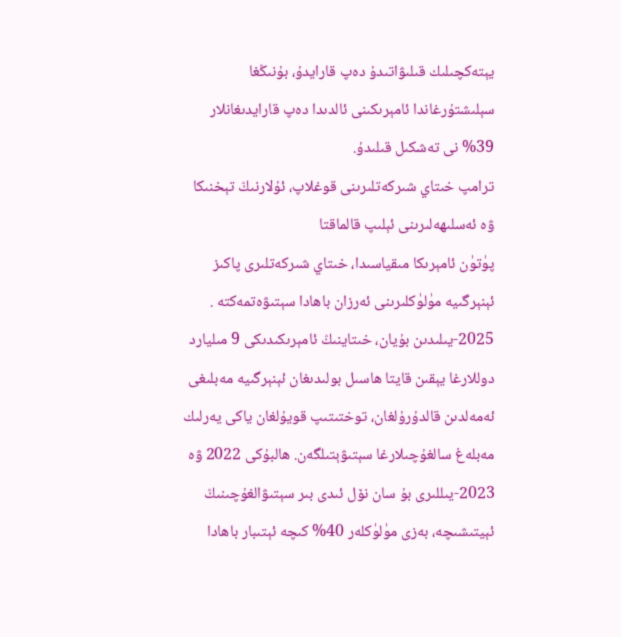يېتەكچىلىك قىلىۋاتىدۇ دەپ قارايدۇ، بۇنىڭغا سېلىشتۇرغاندا ئامېرىكىنى ئالدىدا دەپ قارايدىغانلار 39% نى تەشكىل قىلىدۇ.
ترامپ خىتاي شىركەتلىرىنى قوغلاپ، ئۇلارنىڭ تېخنىكا ۋە ئەسلىھەلىرىنى ئېلىپ قالماقتا
پۈتۈن ئامېرىكا مىقياسىدا، خىتاي شىركەتلىرى پاكىز ئېنېرگىيە مۈلۈكلىرىنى ئەرزان باھادا سېتىۋەتمەكتە . 2025-يىلىدىن بۇيان، خىتاينىڭ ئامېرىكىدىكى 9 مىليارد دوللارغا يېقىن قايتا ھاسىل بولىدىغان ئېنېرگىيە مەبلىغى ئەمەلدىن قالدۇرۇلغان، توختىتىپ قويۇلغان ياكى يەرلىك مەبلەغ سالغۇچىلارغا سېتىۋېتىلگەن. ھالبۇكى 2022 ۋە 2023-يىللىرى بۇ سان نۆل ئىدى بىر سېتىۋالغۇچىنىڭ ئېيتىشىچە، بەزى مۈلۈكلەر 40% كىچە ئېتىبار باھادا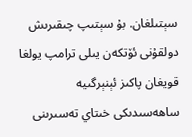سېتىلغان. بۇ سېتىپ چىقىرىش دولقۇنى ئۆتكەن يىلى ترامپ يولغا قويغان پاكىز ئېنېرگىيە ساھەسىدىكى خىتاي تەسىرىنى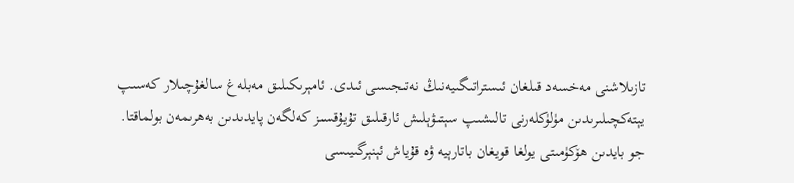تازىلاشنى مەخسەد قىلغان ئىستراتىگىيەنىڭ نەتىجىسى ئىدى. ئامېرىكىلىق مەبلەغ سالغۇچىلار كەسىپ يېتەكچىلىرىدىن مۈلۈكلەرنى تالىشىپ سېتىۋېلىش ئارقىلىق تۇيۇقسىز كەلگەن پايدىدىن بەھرىمەن بولماقتا.
جو بايدىن ھۆكۈمىتى يولغا قويغان باتارېيە ۋە قۇياش ئېنېرگىيىسى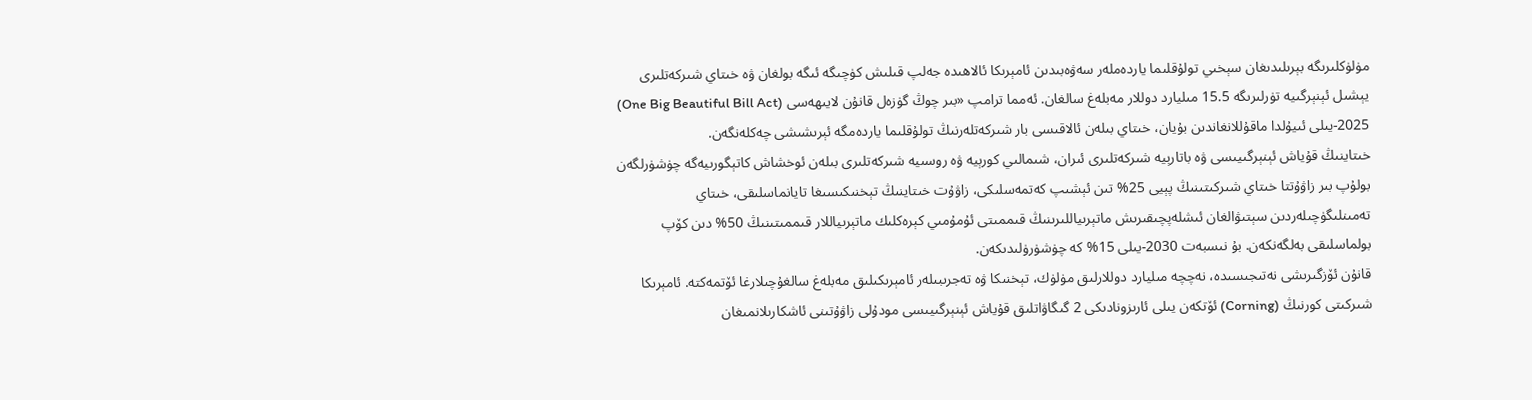مۈلۈكلىرىگە بېرىلىدىغان سېخىي تولۇقلىما ياردەملەر سەۋەبىدىن ئامېرىكا ئالاھىدە جەلپ قىلىش كۈچىگە ئىگە بولغان ۋە خىتاي شىركەتلىرى يېشىل ئېنېرگىيە تۈرلىرىگە 15.5 مىليارد دوللار مەبلەغ سالغان. ئەمما ترامپ «بىر چوڭ گۈزەل قانۇن لايىھەسى (One Big Beautiful Bill Act) 2025-يىلى ئىيۇلدا ماقۇللانغاندىن بۇيان، خىتاي بىلەن ئالاقىسى بار شىركەتلەرنىڭ تولۇقلىما ياردەمگە ئېرىشىشى چەكلەنگەن.
خىتاينىڭ قۇياش ئېنېرگىيىسى ۋە باتارېيە شىركەتلىرى ئىران، شىمالىي كورېيە ۋە روسىيە شىركەتلىرى بىلەن ئوخشاش كاتېگورىيەگە چۈشۈرلگەن بولۇپ بىر زاۋۇتتا خىتاي شىركىتىنىڭ پېيى 25% تىن ئېشىپ كەتمەسلىكى، زاۋۇت خىتاينىڭ تېخنىكىسىغا تايانماسلىقى، خىتاي تەمىنلىگۈچىلەردىن سېتىۋالغان ئىشلەپچىقىرىش ماتېرىياللىرىنىڭ قىممىتى ئۇمۇمىي كېرەكلىك ماتېرىياللار قىممىتىنىڭ 50% دىن كۆپ بولماسلىقى بەلگەنكەن. بۇ نىسبەت 2030-يىلى 15% كە چۈشۈرۈلىدىكەن.
قانۇن ئۆزگىرىشى نەتىجىسىدە، نەچچە مىليارد دوللارلىق مۈلۈك، تېخنىكا ۋە تەجرىبىلەر ئامېرىكىلىق مەبلەغ سالغۇچىلارغا ئۆتمەكتە. ئامېرىكا شىركىتى كورنىڭ (Corning) ئۆتكەن يىلى ئارىزونادىكى 2 گىگاۋاتلىق قۇياش ئېنېرگىيىسى مودۇلى زاۋۇتىنى ئاشكارىلانمىغان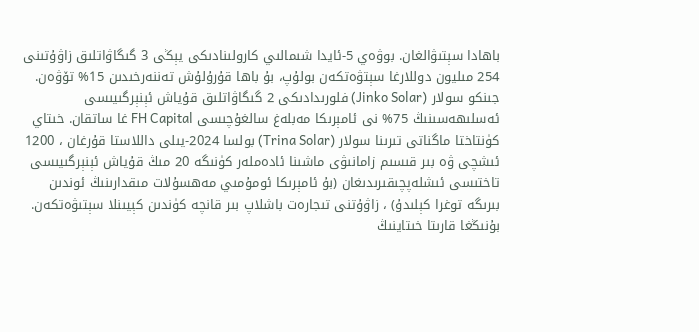باھادا سېتىۋالغان. بوۋەي 5-ئايدا شىمالىي كارولىنادىكى يېڭى 3 گىگاۋاتلىق زاۋۇتىنى 254 مىليون دوللارغا سېتۋەتكەن بولۇپ، بۇ باھا قۇرۇلۇش تەننەرخىدىن 15% تۆۋەن. جىنكو سولار (Jinko Solar) فلورىدادىكى 2 گىگاۋاتلىق قۇياش ئېنېرگىيىسى ئەسلىھەسىنىڭ 75% نى ئامېرىكا مەبلەغ سالغۇچىسى FH Capital غا ساتقان. خىتاي كۈنتاختا ماگناتى تىرىنا سولار (Trina Solar) بولسا 2024-يىلى داللاستا قۇرغان ، 1200 ئىشچى ۋە بىر قىسىم زامانىۋى ماشىنا ئادەملەر كۈنىگە 20 مىڭ قۇياش ئېنېرگىيىسى تاختىسى ئىشلەپچىقىرىدىغان (بۇ ئامېرىكا ئومۇمىي مەھسۇلات مىقدارىنىڭ ئوندىن بىرىگە توغرا كېلىدۇ) ، زاۋۇتنى تىجارەت باشلاپ بىر قانچە كۈندىن كېيىنلا سېتىۋەتكەن.
بۇنىڭغا قارىتا خىتاينىڭ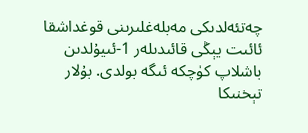چەتئەلدىكى مەبلەغلىرىنى قوغداشقا ئائىت يېڭى قائىدىلەر 1-ئىيۇلدىن باشلاپ كۈچكە ئىگە بولدى. بۇلار تېخنىكا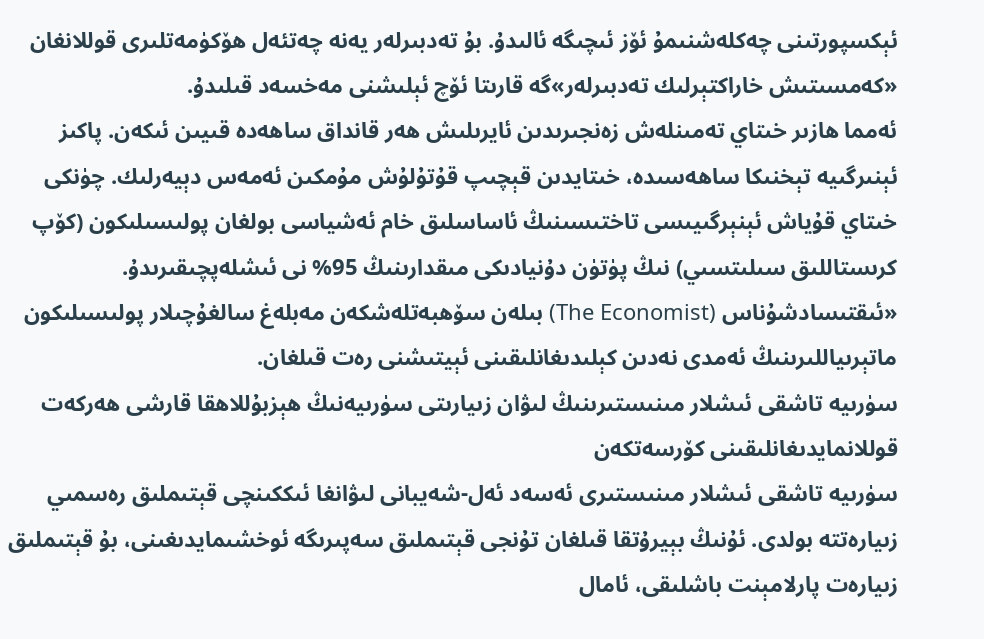ئېكسپورتىنى چەكلەشنىمۇ ئۆز ئىچىگە ئالىدۇ. بۇ تەدبىرلەر يەنە چەتئەل ھۆكۈمەتلىرى قوللانغان «كەمسىتىش خاراكتېرلىك تەدبىرلەر»گە قارىتا ئۆچ ئېلىشنى مەخسەد قىلىدۇ.
ئەمما ھازىر خىتاي تەمىنلەش زەنجىرىدىن ئايرىلىش ھەر قانداق ساھەدە قىيىن ئىكەن. پاكىز ئېنىرگىيە تېخنىكا ساھەسىدە، خىتايدىن قېچىپ قۇتۇلۇش مۇمكىن ئەمەس دېيەرلىك. چۈنكى خىتاي قۇياش ئېنېرگىيىسى تاختىسىنىڭ ئاساسلىق خام ئەشياسى بولغان پولىسىلىكون (كۆپ كرىستاللىق سىلىتسىي) نىڭ پۈتۈن دۇنيادىكى مىقدارىنىڭ 95% نى ئىشلەپچىقىرىدۇ. «ئىقتىسادشۇناس (The Economist) بىلەن سۆھبەتلەشكەن مەبلەغ سالغۇچىلار پولىسىلىكون ماتېرىياللىرىنىڭ ئەمدى نەدىن كېلىدىغانلىقىنى ئېيتىشنى رەت قىلغان.
سۈرىيە تاشقى ئىشلار مىنىستىرىنىڭ لىۋان زىيارىتى سۈرىيەنىڭ ھېزبۇللاھقا قارشى ھەركەت قوللانمايدىغانلىقىنى كۆرسەتكەن
سۈرىيە تاشقى ئىشلار مىنىستىرى ئەسەد ئەل-شەيبانى لىۋانغا ئىككىنچى قېتىملىق رەسمىي زىيارەتتە بولدى. ئۇنىڭ بېيرۇتقا قىلغان تۇنجى قېتىملىق سەپىرىگە ئوخشىمايدىغىنى، بۇ قېتىملىق زىيارەت پارلامېنت باشلىقى، ئامال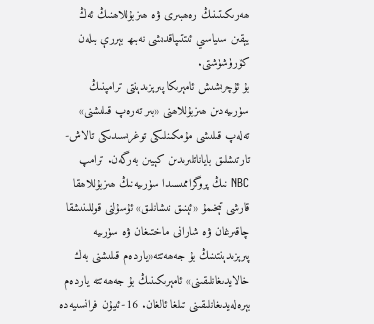ھەرىكىتىنىڭ رەھبىرى ۋە ھىزبۇللاھنىڭ ئەڭ يېقىن سىياسىي ئىتتىپاقدىشى نەبىھ بېررې بىلەن كۆرۈشۈشتى.
بۇ ئۇچرىشىش ئامېرىكا پىرېزىدېنتى ترامپنىڭ سۈرىيەدىن ھىزبۇللاھنى «بىر تەرەپ قىلىشنى» تەلەپ قىلىشى مۇمكىنلىكى توغرىسىدىكى تالاش-تارتىشلىق باياناتلىرىدىن كېيىن بەرگەن. ترامپ NBC نىڭ پروگراممىسىدا سۈرىيەنىڭ ھىزبۇللاھقا قارشى تېخىمۇ «ئېنىق نىشانلىق» ئۇسۇلنى قوللىنىشقا چاقىرغان ۋە شارانى ماختىغان ۋە سۈرىيە پىرېزىدېنتىنىڭ بۇ جەھەتتە«ياردەم قىلىشنى بەك خالايدىغانلىقىنى» ئامېرىكىنىڭ بۇ جەھەتتە ياردەم بېرەلەيدىغانلىقىنى تىلغا ئالغان. 16-ئىيۇن فرانسىيەدە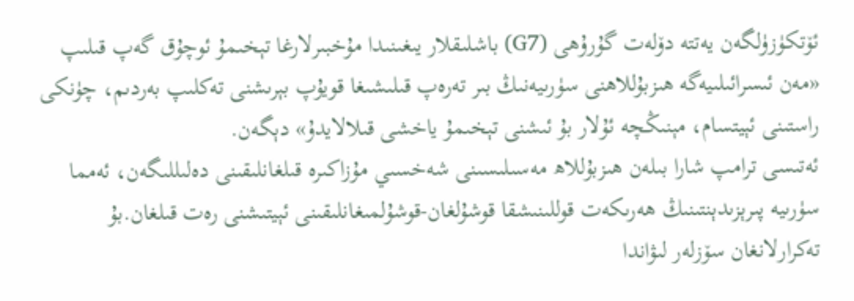ئۆتكۈزۈلگەن يەتتە دۆلەت گۇرۇھى (G7) باشلىقلار يىغىنىدا مۇخبىرلارغا تېخىمۇ ئوچۇق گەپ قىلىپ «مەن ئىسرائىلىيەگە ھىزبۇللاھنى سۈرىيەنىڭ بىر تەرەپ قىلىشىغا قويۇپ بېرىشنى تەكلىپ بەردىم، چۈنكى راستىنى ئېيتسام، مېنىڭچە ئۇلار بۇ ئىشنى تېخىمۇ ياخشى قىلالايدۇ» دېگەن.
ئەتىسى ترامپ شارا بىلەن ھىزبۇللاھ مەسىلىسىنى شەخسىي مۇزاكىرە قىلغانلىقىنى دەلىللىگەن، ئەمما سۈرىيە پىرېزىدېنتىنىڭ ھەرىكەت قوللىنىشقا قوشۇلغان-قوشۇلمىغانلىقىنى ئېيتىشنى رەت قىلغان.بۇ تەكرارلانغان سۆزلەر لىۋاندا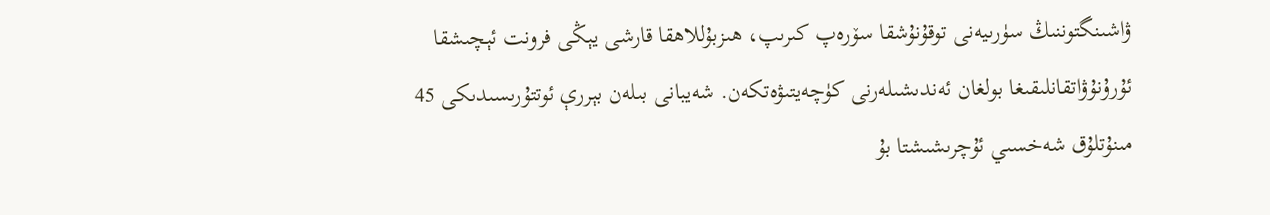ۋاشىنگتوننىڭ سۈرىيەنى توقۇنۇشقا سۆرەپ كىرىپ، ھىزبۇللاھقا قارشى يېڭى فرونت ئېچىشقا ئۇرۇنۇۋاتقانلىقىغا بولغان ئەندىشىلەرنى كۈچەيتىۋەتكەن. شەيبانى بىلەن بېررې ئوتتۇرىسىدىكى 45 مىنۇتلۇق شەخسىي ئۇچرىشىشتا بۇ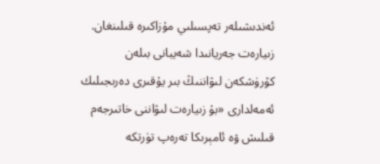ئەندىشىلەر تەپسىلىي مۇزاكىرە قىلىنغان.
زىيارەت جەريانىدا شەيبانى بىلەن كۆرۈشكەن لىۋاننىڭ بىر يۇقىرى دەرىجىلىك ئەمەلدارى «بۇ زىيارەت لىۋاننى خاتىرجەم قىلىش ۋە ئامېرىكا تەرەپ تۈرتكە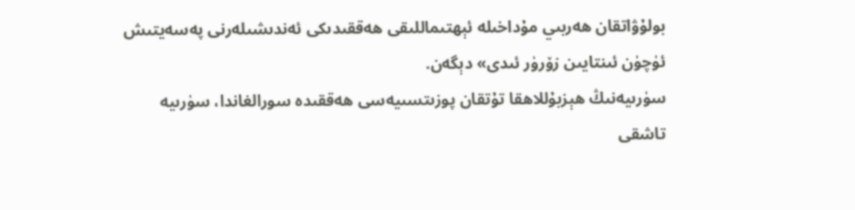بولۇۋاتقان ھەربىي مۇداخىلە ئېھتىماللىقى ھەققىدىكى ئەندىشىلەرنى پەسەيتىش ئۈچۈن ئىنتايىن زۆرۈر ئىدى» دېگەن.
سۈرىيەنىڭ ھېزبۇللاھقا تۇتقان پوزىتسىيەسى ھەققىدە سورالغاندا، سۈرىيە تاشقى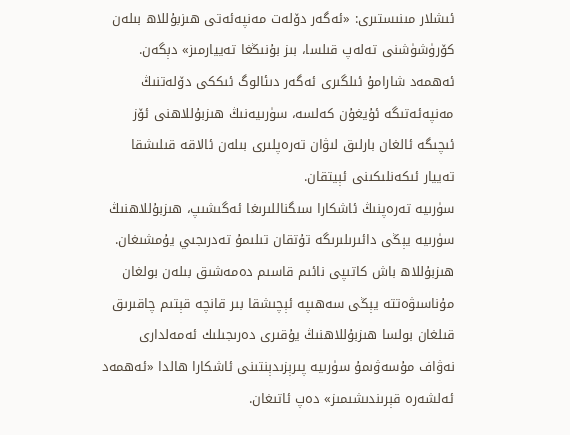ئىشلار مىنىستىرى: «ئەگەر دۆلەت مەنپەئەتى ھىزبۇللاھ بىلەن كۆرۈشۈشنى تەلەپ قىلسا، بىز بۇنىڭغا تەييارمىز» دېگەن. ئەھمەد شارامۇ ئىلگىرى ئەگەر دىئالوگ ئىككى دۆلەتنىڭ مەنپەئەتىگە ئۇيغۇن كەلسە، سۈرىيەنىڭ ھىزبۇللاھنى ئۆز ئىچىگە ئالغان بارلىق لىۋان تەرەپلىرى بىلەن ئالاقە قىلىشقا تەييار ئىكەنلىكىنى ئېيتقان.
سۈرىيە تەرەپنىڭ ئاشكارا سىگناللىرىغا ئەگىشىپ، ھىزبۇللاھنىڭ سۈرىيە يېڭى دائىرىلىرىگە تۇتقان تىلىمۇ تەدرىجىي يۇمشىغان. ھىزبۇللاھ باش كاتىپى نائىم قاسىم دەمەشىق بىلەن بولغان مۇناسىۋەتتە يېڭى سەھىپە ئېچىشقا بىر قانچە قېتىم چاقىرىق قىلغان بولسا ھىزبۇللاھنىڭ يۇقىرى دەرىجىلىك ئەمەلدارى نەۋاف مۇسەۋىمۇ سۈرىيە پىرېزىدېنتىنى ئاشكارا ھالدا «ئەھمەد ئەلشەرە قېرىندىشىمىز» دەپ ئاتىغان.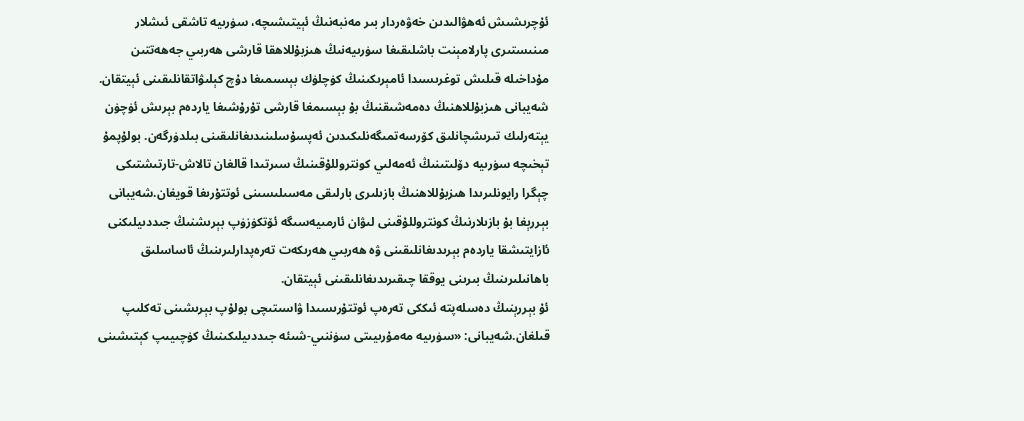ئۇچرىشىش ئەھۋالىدىن خەۋەردار بىر مەنبەنىڭ ئېيتىشىچە، سۈرىيە تاشقى ئىشلار مىنىستىرى پارلامېنت باشلىقىغا سۈرىيەنىڭ ھىزبۇللاھقا قارشى ھەربىي جەھەتتىن مۇداخىلە قىلىش توغرىسىدا ئامېرىكىنىڭ كۈچلۈك بېسىمىغا دۇچ كېلىۋاتقانلىقىنى ئېيتقان. شەيبانى ھىزبۇللاھنىڭ دەمەشىقنىڭ بۇ بېسىمغا قارشى تۇرۇشىغا ياردەم بېرىش ئۈچۈن يېتەرلىك تىرىشچانلىق كۆرسەتمىگەنلىكىدىن ئەپسۇسلىنىدىغانلىقىنى بىلدۈرگەن. بولۇپمۇ تېخىچە سۈرىيە دۆلىتىنىڭ ئەمەلىي كونتروللۇقىنىڭ سىرتىدا قالغان تالاش-تارتىشتىكى چېگرا رايونلىرىدا ھىزبۇللاھنىڭ بازىلىرى بارلىقى مەسىلىسىنى ئوتتۇرىغا قويغان.شەيبانى بېررېغا بۇ بازىلارنىڭ كونتروللۇقىنى لىۋان ئارمىيەسىگە ئۆتكۈزۈپ بېرىشنىڭ جىددىيلىكنى ئازايتىشقا ياردەم بېرىدىغانلىقىنى ۋە ھەربىي ھەرىكەت تەرەپدارلىرىنىڭ ئاساسلىق باھانىلىرىنىڭ بىرىنى يوققا چىقىرىدىغانلىقىنى ئېيتقان.
ئۇ بېررېنىڭ دەسلەپتە ئىككى تەرەپ ئوتتۇرىسىدا ۋاسىتىچى بولۇپ بېرىشىنى تەكلىپ قىلغان.شەيبانى: «سۈرىيە مەمۇرىيىتى سۈننىي-شىئە جىددىيلىكىنىڭ كۈچىيىپ كېتىشىنى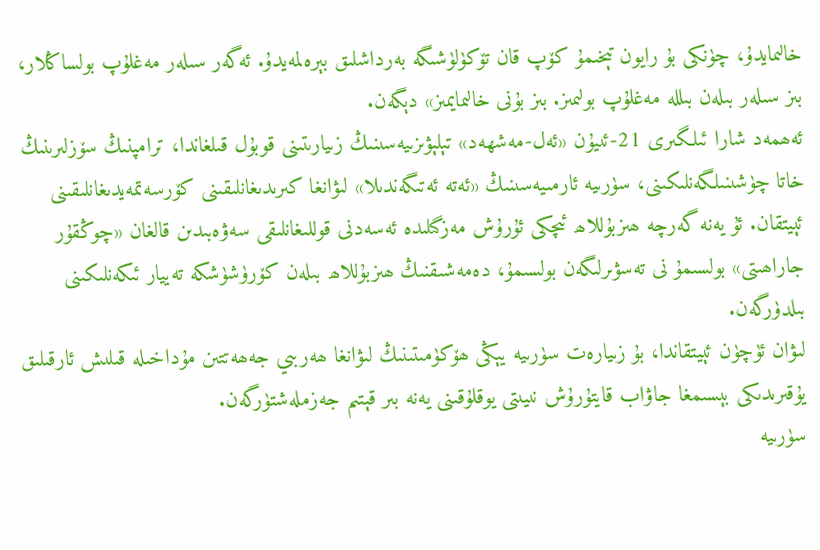خالىمايدۇ، چۈنكى بۇ رايون تېخىمۇ كۆپ قان تۆكۈلۈشىگە بەرداشلىق بېرەلمەيدۇ. ئەگەر سىلەر مەغلۇپ بولساڭلار، بىز سىلەر بىلەن بىللە مەغلۇپ بولىمىز. بىز بۇنى خالىمايمىز» دېگەن.
ئەھمەد شارا ئىلگىرى 21-ئىيۇن «ئەل-مەشھەد» تېلېۋىزىيەسىنىڭ زىيارىتىنى قوبۇل قىلغاندا، ترامپنىڭ سۆزلىرىنىڭ خاتا چۈشىنىلگەنلىكىنى، سۈرىيە ئارمىيەسىنىڭ «ئەتە ئەتىگەندىلا» لىۋانغا كىرىدىغانلىقىنى كۆرسەتمەيدىغانلىقىنى ئېيتقان. ئۇ يەنە گەرچە ھىزبۇللاھ ئىچكى ئۇرۇش مەزگىلىدە ئەسەدنى قوللىغانلىقى سەۋەبىدىن قالغان «چوڭقۇر جاراھىتى» بولسىمۇ نى تەسۋىرلىگەن بولسىمۇ، دەمەشىقنىڭ ھىزبۇللاھ بىلەن كۆرۈشۈشكە تەييار ئىكەنلىكىنى بىلدۈرگەن.
لىۋان ئۈچۈن ئېيتقاندا، بۇ زىيارەت سۈرىيە يېڭى ھۆكۈمىتىنىڭ لىۋانغا ھەربىي جەھەتتىن مۇداخىلە قىلىش ئارقىلىق يۇقىرىدىكى بېسىمغا جاۋاب قايتۇرۇش نىيىتى يوقلۇقىنى يەنە بىر قېتىم جەزملەشتۈرگەن.
سۈرىيە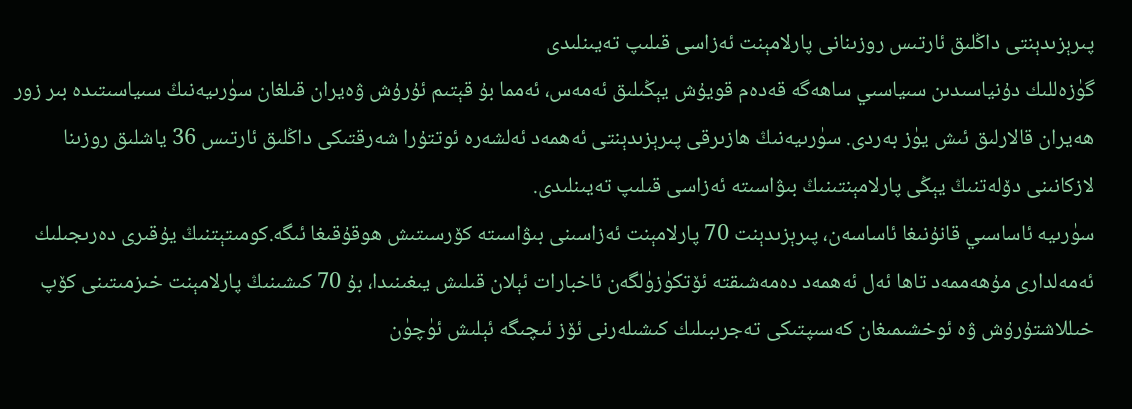پىرېزىدېنتى داڭلىق ئارتىس روزىنانى پارلامېنت ئەزاسى قىلىپ تەيىنلىدى
گۈزەللىك دۇنياسىدىن سىياسىي ساھەگە قەدەم قويۇش يېڭىلىق ئەمەس، ئەمما بۇ قېتىم ئۇرۇش ۋەيران قىلغان سۈرىيەنىڭ سىياسىتىدە بىر زور ھەيران قالارلىق ئىش يۈز بەردى. سۈرىيەنىڭ ھازىرقى پىرېزىدېنتى ئەھمەد ئەلشەرە ئوتتۇرا شەرقتىكى داڭلىق ئارتىس 36 ياشلىق روزىنا لازكانىنى دۆلەتنىڭ يېڭى پارلامېنتىنىڭ بىۋاسىتە ئەزاسى قىلىپ تەيىنلىدى.
سۈرىيە ئاساسىي قانۇنىغا ئاساسەن، پىرېزىدېنت 70 پارلامېنت ئەزاسىنى بىۋاسىتە كۆرسىتىش ھوقۇقىغا ئىگە.كومىتېتنىڭ يۇقىرى دەرىجىلىك ئەمەلدارى مۇھەممەد تاھا ئەل ئەھمەد دەمەشىقتە ئۆتكۈزۈلگەن ئاخبارات ئېلان قىلىش يىغىنىدا، بۇ 70 كىشىنىڭ پارلامېنت خىزمىتىنى كۆپ خىللاشتۇرۇش ۋە ئوخشىمىغان كەسىپتىكى تەجرىبىلىك كىشىلەرنى ئۆز ئىچىگە ئېلىش ئۈچۈن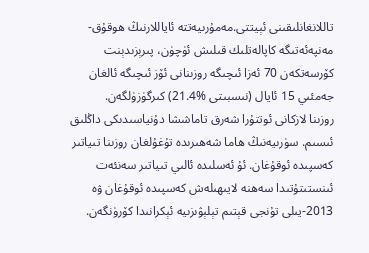تاللانغانلىقىنى ئېيتتى.مەمۇرىيەتتە ئاياللارنىڭ ھوقۇق-مەنپەئەتىگە كاپالەتلىك قىلىش ئۈچۈن، پىرېزىدېنت كۆرسەتكەن 70 ئەزا ئىچىگە روزىنانى ئۆز ئىچىگە ئالغان جەمئىي 15 ئايال (نىسبىتى %21.4) كىرگۈزۈلگەن.
روزىنا لازكانى ئوتتۇرا شەرق تاماششا دۇنياسىدىكى داڭلىق ئىسىم. سۈرىيەنىڭ ھاما شەھىرىدە تۇغۇلغان روزىنا تىياتىر كەسپىدە ئوقۇغان. ئۇ ئەسلىدە ئالىي تىياتىر سەنئەت ئىنستىتۇتىدا سەھنە لايىھىلەش كەسپىدە ئوقۇغان ۋە 2013-يىلى تۇنجى قېتىم تېلېۋىزىيە ئېكرانىدا كۆرۈنگەن.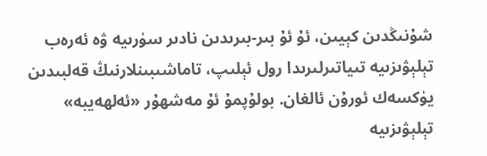شۇنىڭدىن كېيىن، ئۇ ئۇ بىر-بىرىدىن نادىر سۈرىيە ۋە ئەرەب تېلېۋىزىيە تىياتىرلىرىدا رول ئېلىپ، تاماشىبىنلارنىڭ قەلبىدىن يۈكسەك ئورۇن ئالغان. بولۇپمۇ ئۇ مەشھۇر «ئەلھەيبە» تېلېۋىزىيە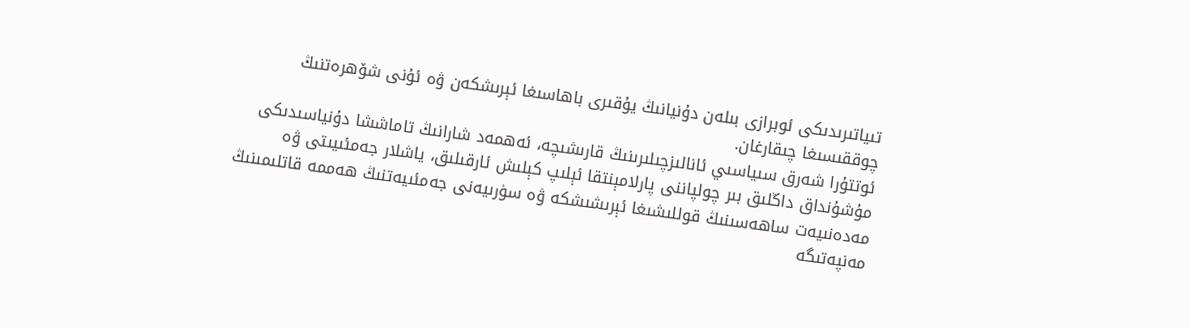تىياتىرىدىكى ئوبرازى بىلەن دۇنيانىڭ يۇقىرى باھاسىغا ئېرىشكەن ۋە ئۇنى شۆھرەتنىڭ چوققىسىغا چىقارغان.
ئوتتۇرا شەرق سىياسىي ئانالىزچىلىرىنىڭ قارىشىچە، ئەھمەد شارانىڭ تاماششا دۇنياسىدىكى مۇشۇنداق داڭلىق بىر چولپاننى پارلامېنتقا ئېلىپ كېلىش ئارقىلىق، ياشلار جەمئىيىتى ۋە مەدەنىيەت ساھەسىنىڭ قوللىشىغا ئېرىشىشكە ۋە سۈرىيەنى جەمئىيەتنىڭ ھەممە قاتلىمىنىڭ مەنپەتىگە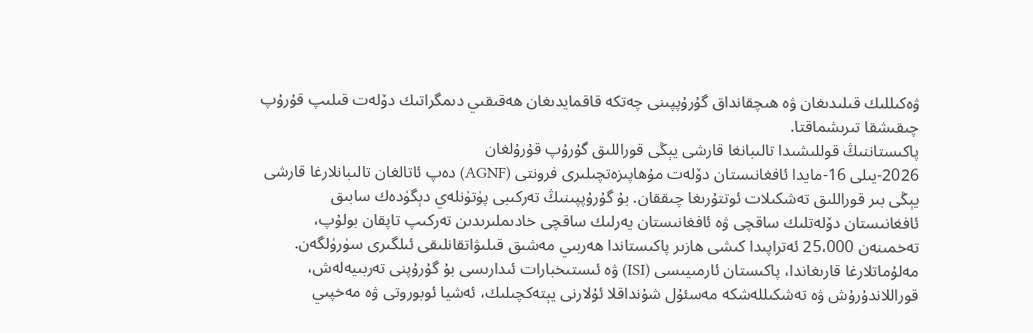ۋەكىللىك قىلىدىغان ۋە ھىچقانداق گۇرۇپپىنى چەتكە قاقمايدىغان ھەقىقىي دىمگراتىك دۆلەت قىلىپ قۇرۇپ چىقىشقا تىرىشماقتا.
پاكىستاننىڭ قوللىشىدا تالىبانغا قارشى يېڭى قوراللىق گۇرۇپ قۇرۇلغان
2026-يىلى 16-مايدا ئافغانىستان دۆلەت مۇھاپىزەتچىلىرى فرونتى (AGNF) دەپ ئاتالغان تالىبانلارغا قارشى يېڭى بىر قوراللىق تەشكىلات ئوتتۇرىغا چىققان. بۇ گۇرۇپپىنىڭ تەركىبى پۈتۈنلەي دېگۈدەك سابىق ئافغانىستان دۆلەتلىك ساقچى ۋە ئافغانىستان يەرلىك ساقچى خادىملىرىدىن تەركىپ تاپقان بولۇپ، تەخمىنەن 25،000 ئەتراپىدا كىشى ھازىر پاكىستاندا ھەربىي مەشىق قىلىۋاتقانلىقى ئىلگىرى سۈرۈلگەن. مەلۇماتلارغا قارىغاندا، پاكىستان ئارمىيىسى (ISI) ۋە ئىستىخبارات ئىدارىسى بۇ گۇرۇپنى تەربىيەلەش، قوراللاندۇرۇش ۋە تەشكىللەشكە مەسئۇل شۇنداقلا ئۇلارنى يېتەكچىلىك، ئەشيا ئوبوروتى ۋە مەخپىي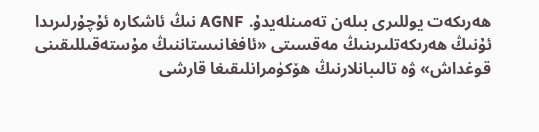ھەرىكەت يوللىرى بىلەن تەمىنلەيدۇ. AGNF نىڭ ئاشكارە ئۇچۇرلىرىدا ئۇنىڭ ھەرىكەتلىرىنىڭ مەقسىتى «ئافغانىستاننىڭ مۇستەقىللىقىنى قوغداش» ۋە تالىبانلارنىڭ ھۆكۈمرانلىقىغا قارشى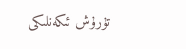تۇرۇش ئىكەنلىكى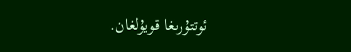ئوتتۇرىغا قويۇلغان.